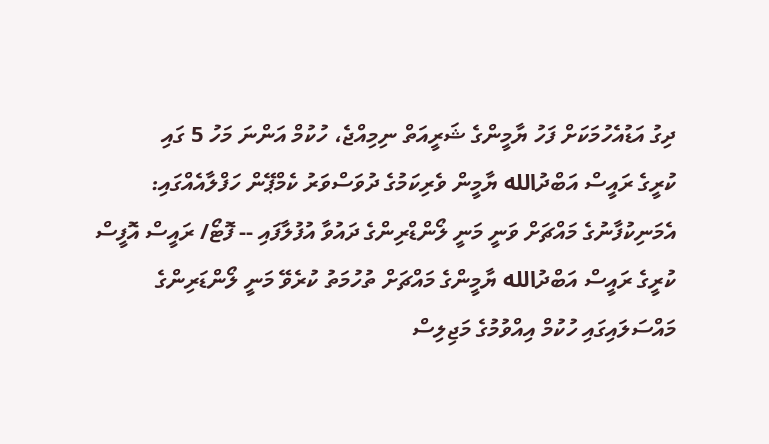ދިގު އަޑުއެހުމަކަށް ފަހު ޔާމީންގެ ޝަރީއަތް ނިމިއްޖެ، ހުކުމް އަންނަ މަހު 5 ގައި
ކުރީގެ ރައީސް އަބްދުالله ޔާމީން ވެރިކަމުގެ ދުވަސްވަރު ކެމްޕޭން ހަފްލާއެއްގައި: އެމަނިކުފާނުގެ މައްޗަށް ވަނީ މަނީ ލޯންޑްރިންގެ ދައުވާ އުފުލާފައި -- ފޮޓޯ/ ރައީސް އޮފީސް
ކުރީގެ ރައީސް އަބްދުالله ޔާމީންގެ މައްޗަށް ތުހުމަތު ކުރެވޭ މަނީ ލޯންޑަރިންގެ މައްސަލައިގައި ހުކުމް އިއްވުމުގެ މަޖިލިސް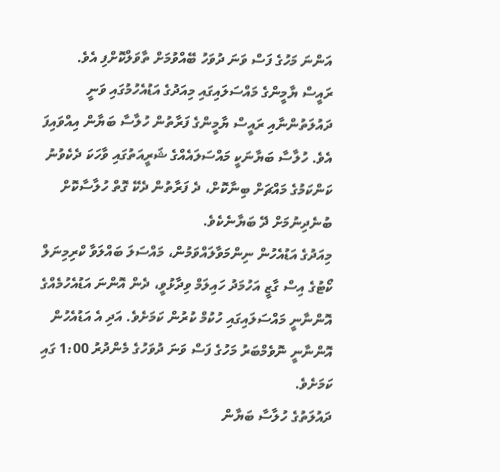އަންނަ މަހުގެ ފަސް ވަނަ ދުވަހު ބޭއްވުމަށް ތާވަލްކޮށްފި އެވެ.
ރައީސް ޔާމީންގެ މައްސަލައިގައި މިއަދުގެ އަޑުއެހުމުގައި ވަނީ ދައުލަތުންނާއި ރައީސް ޔާމީންގެ ފަރާތުން ހުލާސާ ބަޔާން އިއްވައިފަ އެވެ. ހުލާސާ ބަޔާނަކީ މައްސަލައެއްގެ ޝަރީއަތުގައި ވާހަކަ ދެކެވުނު ކަންކަމުގެ މައްޗަށް ބިނާކޮށް، ދެ ފަރާތުން ދެކޭ ގޮތް ހުލާސާކޮށް ބުނެދިނުމަށް ދޭ ބަޔާނެކެވެ.
މިއަދުގެ އަޑުއެހުން ނިންމަވާލައްވަމުން، މައްސަލަ ބައްލަވާ ކްރިމިނަލް ކޯޓުގެ އިސް ގާޒީ އަހުމަދު ހައިލަމް ވިދާޅުވީ، ދެން އޮންނަ އަޑުއެހުމެއްގެ އޮންނާނީ މައްސަލައިގައި ހުކުމް ކުރުން ކަމަށެވެ. އަދި އެ އަޑުއެހުން އޮންނާނީ ނޮވެމްބަރު މަހުގެ ފަސް ވަނަ ދުވަހުގެ މެންދުރު 1:00 ގައި ކަމަށެވެ.
ދައުލަތުގެ ހުލާސާ ބަޔާން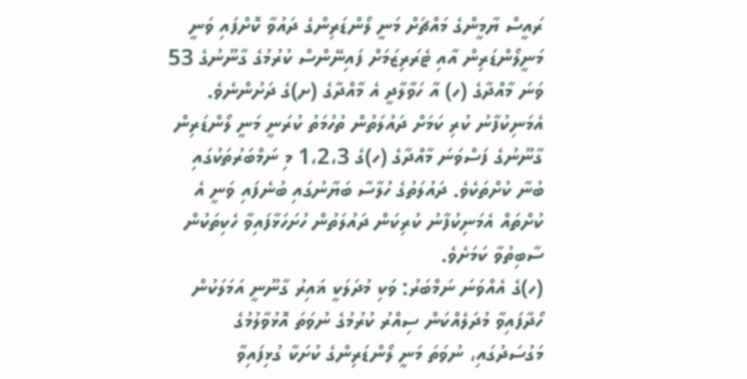ރައީސް ޔާމީންގެ މައްޗަށް މަނީ ލޯންޑަރިންގެ ދައުވާ ކޮށްފައި ވަނީ މަނީލޯންޑަރިން އާއި ޓެރަރިޒަމަށް ފައިނޭންސް ކުރުމުގެ ގާނޫނުގެ 53 ވަނަ މާއްދާގެ (ހ) އާ ހަވާލާދީ އެ މާއްދާގެ (ށ)ގެ ދަށުންނެވެ. އެމަނިކުފާނު ކުރި ކަމަށް ދައުލަތުން ތުހުމަތު ކުރަނީ މަނީ ލޯންޑަރިން ގާނޫނުގެ ފަސްވަނަ މާއްދާގެ (ހ)ގެ 1،2،3 މި ނަމްބަރުތަކުގައި ބުނާ ކުށްތަކެވެ. ދައުލަތުގެ ހުލާސާ ބަޔާނުގައި ބުނެފައި ވަނީ އެ ކުށްތައް އެމަނިކުފާނު ކުރިކަން ދައުލަތުން ހުށަހަޅާފައިވާ ހެކިތަކުން ސާބިތުވާ ކަމަށެވެ.
(ހ)ގެ އެއްވަނަ ނަމްބަރު: ވަކި މުދަލަކީ ޣައިރު ގާނޫނީ އަމަލަކުން ހޯދާފައިވާ މުދަލެއްކަން ސިއްރު ކުރުމުގެ ނުވަތަ އޮޅުވާލުމުގެ މަގުސަދުގައި، ނުވަތަ މަނީ ލޯންޑަރިންގެ ކުށަކާ ގުޅިފައިވާ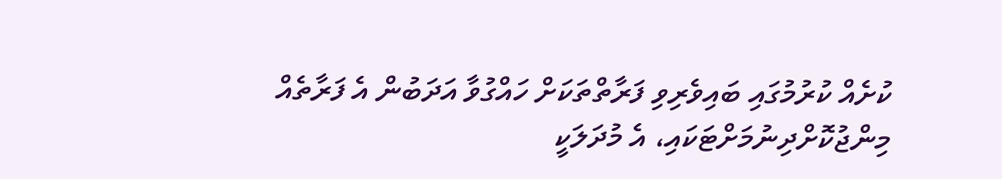ކުށެއް ކުރުމުގައި ބައިވެރިވި ފަރާތްތަކަށް ހައްގުވާ އަދަބުން އެ ފަރާތެއް މިންޖުކޮށްދިނުމަށްޓަކައި، އެ މުދަލަކީ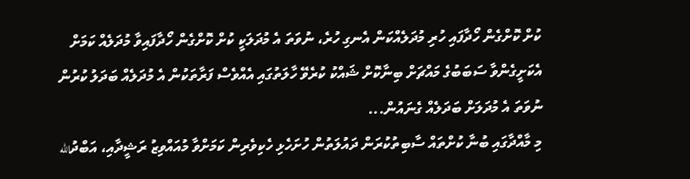ކުށް ކޮށްގެން ހޯދާފައި ހުރި މުދަލެއްކަން އެނގި ހުރެ، ނުވަތަ އެ މުދަލަކީ ކުށް ކޮށްގެން ހޯދާފައިވާ މުދަލެއް ކަމަށް އެކަށީގެންވާ ސަބަބުގެ މައްޗަށް ބިނާކޮށް ޝައްކު ކުރެވޭ ހާލަތުގައި އެއްވެސް ފަރާތަކުން އެ މުދަލެއް ބަދަލު ކުރުން ނުވަތަ އެ މުދަލަށް ބަދަލެއް ގެނައުން...
މި މާއްދާގައި ބުނާ ކުށްތައް ސާބިތުކުރަން ދައުލަތުން ހުށަހެޅި ހެކިވެރިން ކަމަށްވާ މުއައްވިޒު ރަޝީދާއި، އަބްދުالله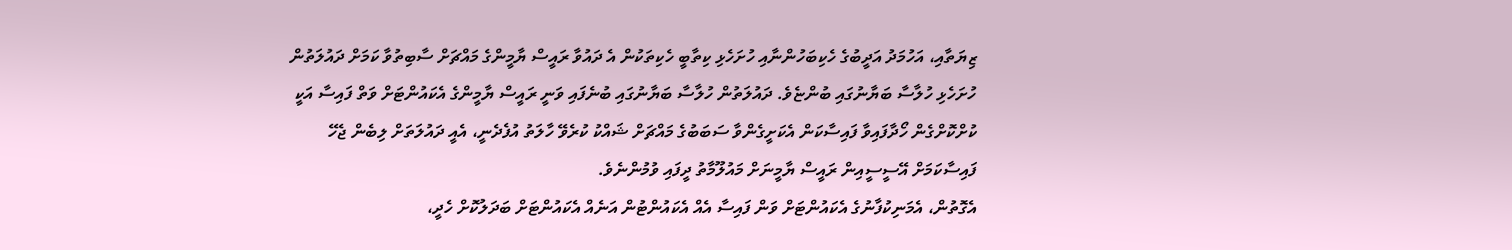ޒިޔަތާއި، އަހުމަދު އަދީބުގެ ހެކިބަހުންނާއި ހުށަހެޅި ކިތާބީ ހެކިތަކުން އެ ދައުވާ ރައީސް ޔާމީންގެ މައްޗަށް ސާބިތުވާ ކަމަށް ދައުލަތުން ހުށަހެޅި ހުލާސާ ބަޔާނުގައި ބުންޏެވެ. ދައުލަތުން ހުލާސާ ބަޔާނުގައި ބުނެފައި ވަނީ ރައީސް ޔާމީންގެ އެކައުންޓަށް ވަތް ފައިސާ އަކީ ކުށްކޮށްގެން ހޯދާފައިވާ ފައިސާކަން އެކަށީގެންވާ ސަބަބުގެ މައްޗަށް ޝައްކު ކުރެވޭ ހާލަތު އުފެދެނީ، އެއީ ދައުލަތަށް ލިބެން ޖެހޭ ފައިސާކަމަށް އޭސީސީއިން ރައީސް ޔާމީނަށް މައުލޫމާތު ދީފައި ވުމުންނެވެ.
އެގޮތުން، އެމަނިކުފާނުގެ އެކައުންޓަށް ވަން ފައިސާ އެއް އެކައުންޓުން އަނެއް އެކައުންޓަށް ބަދަލުކޮށް ހެދީ،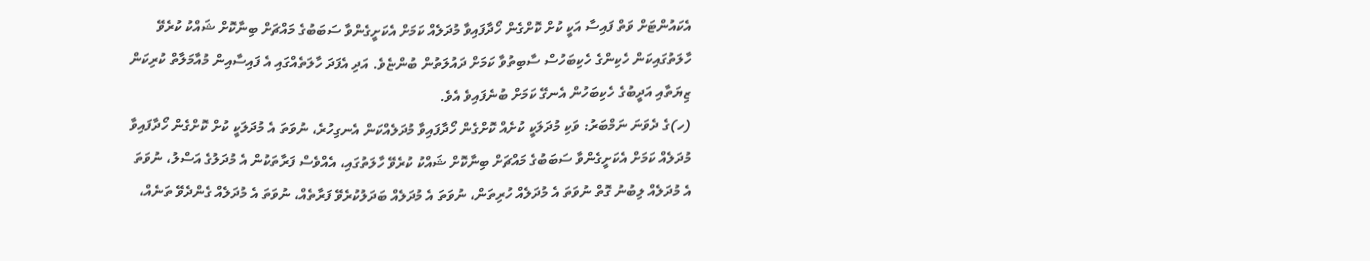އެކައުންޓަށް ވަތް ފައިސާ އަކީ ކުށް ކޮށްގެން ހޯދާފައިވާ މުދަލެއް ކަމަށް އެކަށީގެންވާ ސަބަބުގެ މައްޗަށް ބިނާކޮށް ޝައްކު ކުރެވޭ ހާލަތުގައިކަން ހެކިންގެ ހެކިބަހުސް ސާބިތުވާ ކަމަށް ދައުލަތުން ބުންޏެވެ. އަދި އެފަދަ ހާލަތެއްގައި އެ ފައިސާއިން މުއާމަލާތް ކުރިކަން ޒިޔަތާއި އަދީބުގެ ހެކިބަހުން އެނގޭ ކަމަށް ބުނެފައިވެ އެވެ.
(ހ)ގެ ދެވަނަ ނަމްބަރު: ވަކި މުދަލަކީ ކުށެއް ކޮށްގެން ހޯދާފައިވާ މުދަލެއްކަން އެނގިހުރެ، ނުވަތަ އެ މުދަލަކީ ކުށް ކޮށްގެން ހޯދާފައިވާ މުދަލެއް ކަމަށް އެކަށީގެންވާ ސަބަބުގެ މައްޗަށް ބިނާކޮށް ޝައްކު ކުރެވޭ ހާލަތުގައި، އެއްވެސް ފަރާތަކުން އެ މުދަލުގެ އަސްލު، ނުވަތަ އެ މުދަލެއް ލިބުނު ގޮތް ނުވަތަ އެ މުދަލެއް ހުރިތަން، ނުވަތަ އެ މުދަލެއް ބަދަލުކުރެވޭ ފަރާތެއް، ނުވަތަ އެ މުދަލެއް ގެންދެވޭ ތަނެއް،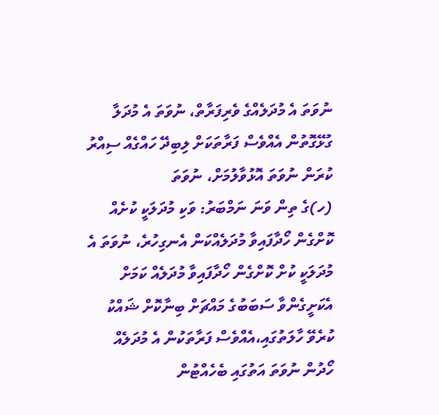ނުވަތަ އެ މުދަލެއްގެ ވެރިފަރާތް، ނުވަތަ އެ މުދަލާ ގުޅޭގޮތުން އެއްވެސް ފަރާތަކަށް ލިބިދޭ ހައްގެއް ސިއްރު ކުރަން ނުވަތަ އޮޅުވާލުމަށް، ނުވަތަ
(ހ)ގެ ތިން ވަނަ ނަމްބަރު: ވަކި މުދަލަކީ ކުށެއް ކޮށްގެން ހޯދާފައިވާ މުދަލެއްކަން އެނގިހުރެ، ނުވަތަ އެ މުދަލަކީ ކުށް ކޮށްގެން ހޯދާފައިވާ މުދަލެއް ކަމަށް އެކަށީގެންވާ ސަބަބުގެ މައްޗަށް ބިނާކޮށް ޝައްކު ކުރެވޭ ހާލަތުގައި،އެއްވެސް ފަރާތަކުން އެ މުދަލެއް ހޯދުން ނުވަތަ އަތުގައި ބެހެއްޓުން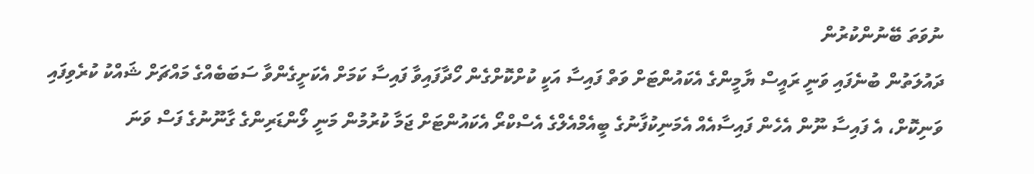ނުވަތަ ބޭނުންކުރުން
ދައުލަތުން ބުނެފައި ވަނީ ރައީސް ޔާމީންގެ އެކައުންޓަށް ވަތް ފައިސާ އަކީ ކުށްކޮށްގެން ހޯދާފައިވާ ފައިސާ ކަމަށް އެކަށީގެންވާ ސަބަބެއްގެ މައްޗަށް ޝައްކު ކުރެވިފައި ވަނިކޮށް، އެ ފައިސާ ނޫން އެހެން ފައިސާއެއް އެމަނިކުފާނުގެ ބީއެމްއެލްގެ އެސްކްރޯ އެކައުންޓަށް ޖަމާ ކުރުމުން މަނީ ލޯންޑަރިންގެ ގާނޫނުގެ ފަސް ވަނަ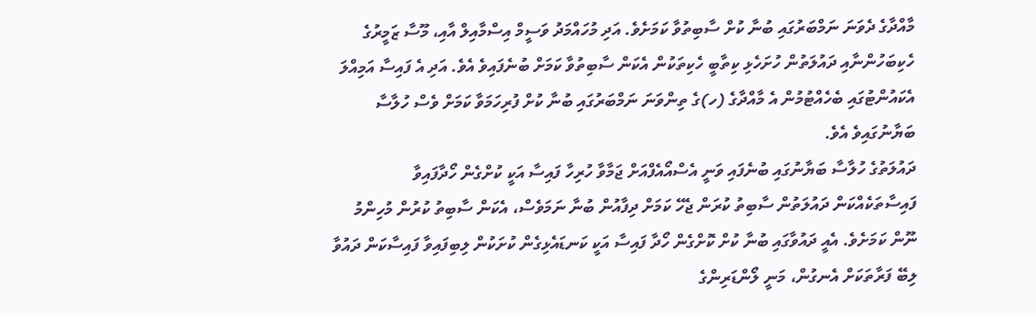މާއްދާގެ ދެވަނަ ނަމްބަރުގައި ބުނާ ކުށް ސާބިތުވާ ކަމަށެވެ. އަދި މުހައްމަދު ވަސީމް އިސްމާއިލް އާއި، މޫސާ ޒަމީރުގެ ހެކިބަހުންނާއި ދައުލަތުން ހުށަހެޅި ކިތާބީ ހެކިތަކުން އެކަން ސާބިތުވާ ކަމަށް ބުނެފައިވެ އެވެ. އަދި އެ ފައިސާ އަމިއްލަ އެކައުންޓުގައި ބެހެއްޓުމުން އެ މާއްދާގެ (ހ)ގެ ތިންވަނަ ނަމްބަރުގައި ބުނާ ކުށް ފުރިހަމަވާ ކަމަށް ވެސް ހުލާސާ ބަޔާނުގައިވެ އެވެ.
ދައުލަތުގެ ހުލާސާ ބަޔާނުގައި ބުނެފައި ވަނީ އެސްއޯއެފްއަށް ޖަމާވާ ހުރިހާ ފައިސާ އަކީ ކުށްގެން ހޯދާފައިވާ ފައިސާތަކެއްކަން ދައުލަތުން ސާބިތު ކުރަން ޖެހޭ ކަމަށް ދިފާއުން ބުނާ ނަމަވެސް، އެކަން ސާބިތު ކުރުން މުހިންމު ނޫން ކަމަށެވެ. އެއީ ދައުވާގައި ބުނާ ކުށް ކޮށްގެން ހޯދާ ފައިސާ އަކީ ކަނޑައެޅިގެން ކުށަކުން ލިބިފައިވާ ފައިސާކަން ދައުވާ ލިބޭ ފަރާތަކަށް އެނގުން، މަނީ ލޯންޑަރިންގެ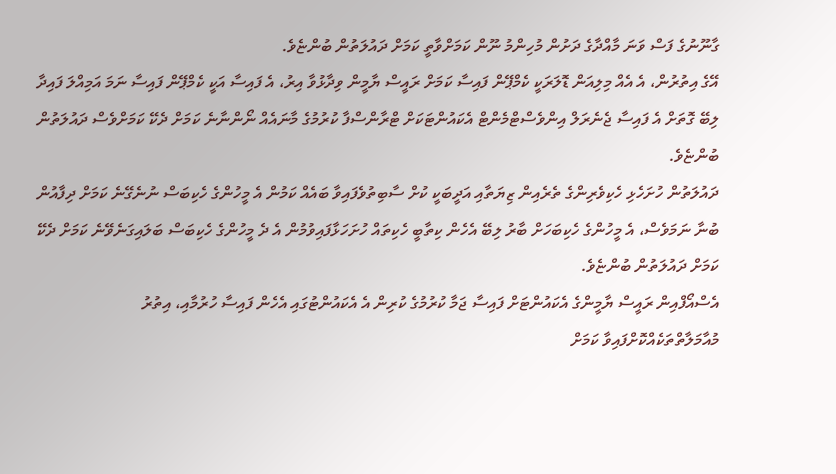ގާނޫނުގެ ފަސް ވަނަ މާއްދާގެ ދަށުން މުހިންމު ނޫން ކަމަށްވާތީ ކަމަށް ދައުލަތުން ބުންޏެވެ.
އޭގެ އިތުރުން، އެ އެއް މިލިއަން ޑޮލަރަކީ ކެމްޕޭން ފައިސާ ކަމަށް ރައީސް ޔާމީން ވިދާޅުވާ އިރު، އެ ފައިސާ އަކީ ކެމްޕޭން ފައިސާ ނަމަ އަމިއްލަ ފައިދާ ލިބޭ ގޮތަށް އެ ފައިސާ ޖެނެރަލް އިންވެސްޓްމެންޓް އެކައުންޓަކަށް ޓްރާންސްފާ ކުރުމުގެ މާނައެއް ނޯންނާނެ ކަމަށް ދެކޭ ކަމަށްވެސް ދައުލަތުން ބުންޏެވެ.
ދައުލަތުން ހުށަހެޅި ހެކިވެރިންގެ ތެރެއިން ޒިޔަތާއި އަދީބަކީ ކުށް ސާބިތުވެފައިވާ ބައެއް ކަމުން އެ މީހުންގެ ހެކިބަސް ނުނެގޭނެ ކަމަށް ދިފާއުން ބުނާ ނަމަވެސް، އެ މީހުންގެ ހެކިބަހަށް ބާރު ލިބޭ އެހެން ކިތާބީ ހެކިތައް ހުށަހަޅާފައިވުމުން އެ ދެ މީހުންގެ ހެކިބަސް ބަލައިގަނެވޭނެ ކަމަށް ދެކޭ ކަމަށް ދައުލަތުން ބުންޏެވެ.
އެސްއޯފްއިން ރައީސް ޔާމީންގެ އެކައުންޓަށް ފައިސާ ޖަމާ ކުރުމުގެ ކުރިން އެ އެކައުންޓުގައި އެހެން ފައިސާ ހުރުމާއި، އިތުރު މުއާމަލާތްތަކެއްކޮށްފައިވާ ކަމަށް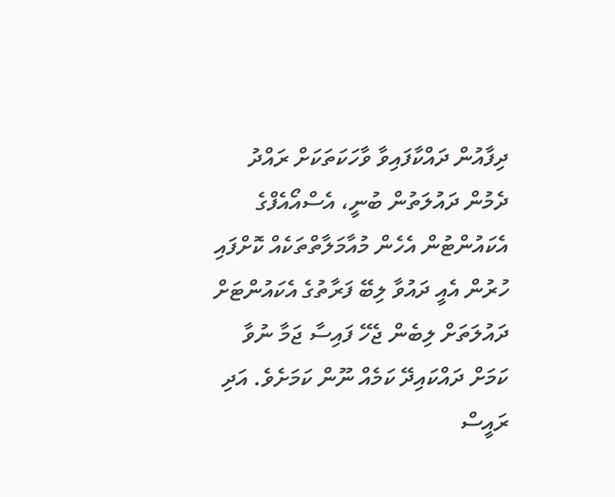ދިފާއުން ދައްކާފައިވާ ވާހަކަތަކަށް ރައްދު ދެމުން ދައުލަތުން ބުނީ، އެސްއޯއެފްގެ އެކައުންޓުން އެހެން މުއާމަލާތްތަކެއް ކޮށްފައި ހުރުން އެއީ ދައުވާ ލިބޭ ފަރާތުގެ އެކައުންޓަށް ދައުލަތަށް ލިބެން ޖެހޭ ފައިސާ ޖަމާ ނުވާ ކަމަށް ދައްކައިދޭ ކަމެއް ނޫން ކަމަށެވެ. އަދި ރައީސް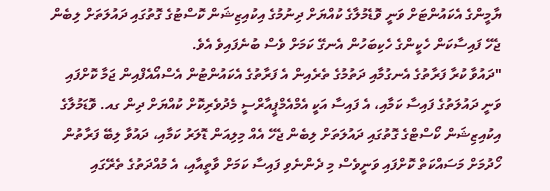ޔާމީންގެ އެކައުންޓަށް ވަނީ ވޮޑެމުލާގެ ކުއްޔަށް ދިނުމުގެ އިކުއިޒިޝަން ކޮސްޓުގެ ގޮތުގައި ދައުލަތަށް ލިބެން ޖެހޭ ފައިސާކަން ހެކީންގެ ހެކިބަހުން އެނގޭ ކަމަށް ވެސް ބުނެފައިވެ އެވެ.
"ދައުވާ ކުރާ ފަރާތުގެ އެނގުމާއި ދަތުމުގެ ތެރެއިން އެ ފަރާތުގެ އެކައުންޓުން އެސްއޯއެފްއިން ޖަމާ ކޮށްފައި ވަނީ ދައުލަތުގެ ފައިސާ ކަމާއި، އެ ފައިސާ އަކީ އެމްއެމްޕީއާރްސީ މެދުވެރިކޮށް ކުއްޔަށް ދިން ގއ. ވޮޑަމުލާގެ އިކުއިޒިޝަން ކޯސްޓްގެ ގޮތުގައި ދައުލަތަށް ލިބެން ޖެހޭ އެއް މިލިއަން ޑޮލަރު ކަމާއި، ދައުވާ ލިބޭ ފަރާތުން ހޯދުމަށް މަސައްކަތް ކޮށްފައި ވަނީވެސް މި ދެންނެވި ފައިސާ ކަމަށް ވާތީއާއި، އެ މުއްދަތުގެ ތެރޭގައި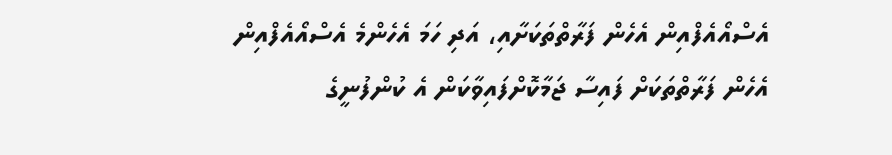އެސްއޯއެފްއިން އެހެން ފަރާތްތަކަށާއި، އަދި ހަމަ އެހެންމެ އެސްއޯއެފްއިން އެހެން ފަރާތްތަކަށް ފައިސާ ޖަމާކޮށްފައިވާކަން އެ ކުންފުނީގެ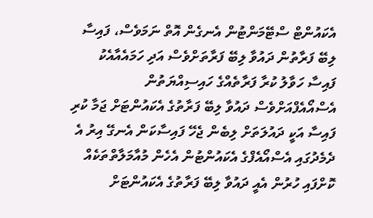އެކައުންޓް ސްޓޭމަންޓުން އެނގެން އޮތް ނަމަވެސް، ފައިސާ ލިބޭ ފަރާތުން ދައުވާ ލިބޭ ފަރާތަށްވެސް އަދި ހަމައެއާއެކު ފައިސާ ހަވާލު ކުރާ ފަރާތެއްގެ ހައިސިއްޔަތުން އެސްއޯއެފްއަށްވެސް ދައުވާ ލިބޭ ފަރާތުގެ އެކައުންޓަށް ޖަމާ ކުރި ފައިސާ އަކީ ދައުލަތަށް ލިބެން ޖެހޭ ފައިސާކަން އެނގޭ އިރު އެ ދެމެދުގައި އެސްއޯއެފްގެ އެކައުންޓުން އެހެން މުއާމަލާތްތަކެއް ކޮށްފައި ހުރުން އެއީ ދައުވާ ލިބޭ ފަރާތުގެ އެކައުންޓަށް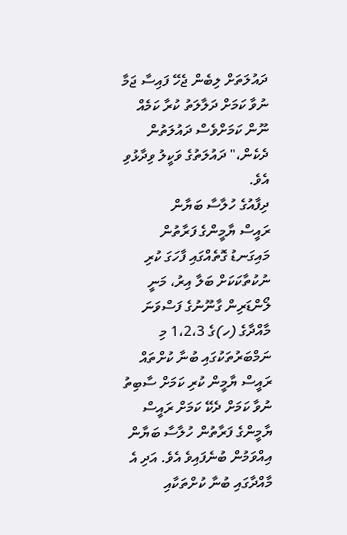ދައުލަތަށް ލިބެން ޖެހޭ ފައިސާ ޖަމާ ނުވާ ކަމަށް ދަލާލަތު ކުރާ ކަމެއް ނޫން ކަމަށްވެސް ދައުލަތުން ދެކެން،" ދައުލަތުގެ ވަކީލު ވިދާޅުވި އެވެ.
ދިފާއުގެ ހުލާސާ ބަޔާން
ރައީސް ޔާމީންގެ ފަރާތުން މައިގަނޑު ގޮތެއްގައި ފާހަގަ ކުރި ނުކުތާކަކަށް ބަލާ އިރު، މަނީ ލޯންޑަރިން ގާނޫނުގެ ފަސްވަނަ މާއްދާގެ (ހ)ގެ 1،2،3 މި ނަމްބަރުތަކުގައި ބުނާ ކުށްތައް ރައީސް ޔާމީން ކުރި ކަމަށް ސާބިތު ނުވާ ކަމަށް ދެކޭ ކަމަށް ރައީސް ޔާމީންގެ ފަރާތުން ހުލާސާ ބަޔާން އިއްވަމުން ބުނެފައިވެ އެވެ. އަދި އެ މާއްދާގައި ބުނާ ކުށްތަކާއި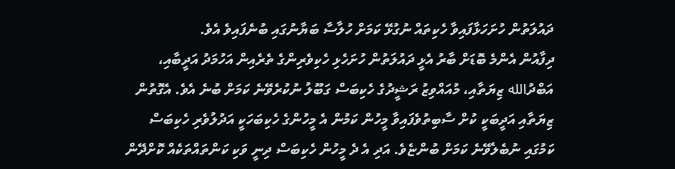ދައުލަތުން ހުށަހަޅާފައިވާ ހެކިތައް ނުގުޅޭ ކަމަށް ހުލާސާ ބަޔާނުގައި ބުނެފައިވެ އެވެ.
ދިފާއުން އެންމެ ބޮޑަށް ބާރު އެޅީ ދައުލަތުން ހުށަހެޅި ހެކިވެރިންގެ ތެރެއިން އަހުމަދު އަދީބާއި، އަބްދުالله ޒިޔަތާއި، މުއައްވިޒު ރަޝީދުގެ ހެކިބަސް ގަބޫލު ނުކުރެވޭނެ ކަމަށް ބުނެ އެވެ. އެގޮތުން ޒިޔަތާއި އަދީބަކީ ކުށް ސާބިތުވެފައިވާ މީހުން ކަމުން އެ މީހުންގެ ހެކިބަހަކީ އަދުލުވެރި ހެކިބަސް ކަމުގައި ނުބެލެވޭނެ ކަމަށް ބުންޏެވެ. އަދި އެ ދެ މީހުން ހެކިބަސް ދިނީ ވަކި ކަންތައްތަކެއް ކޮށްދޭން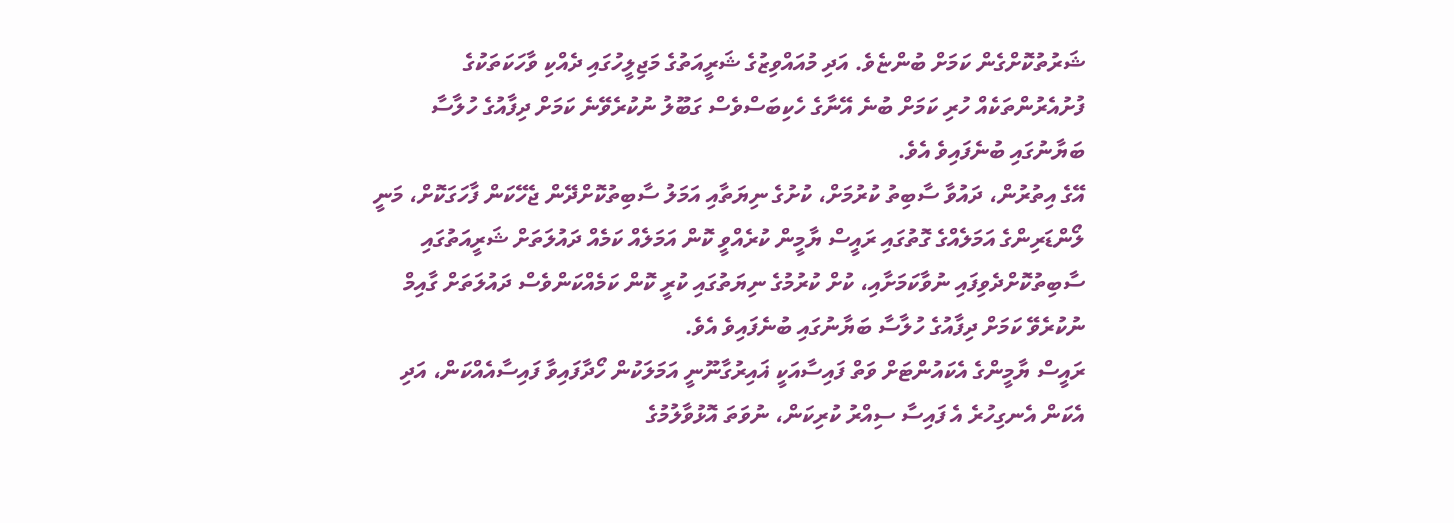ޝަރުތުކޮށްގެން ކަމަށް ބުންޏެވެ. އަދި މުއައްވިޒުގެ ޝަރީއަތުގެ މަޖިލީހުގައި ދެއްކި ވާހަކަތަކުގެ ފުށުއެރުންތަކެއް ހުރި ކަމަށް ބުނެ އޭނާގެ ހެކިބަސްވެސް ގަބޫލު ނުކުރެވޭނެ ކަމަށް ދިފާއުގެ ހުލާސާ ބަޔާނުގައި ބުނެފައިވެ އެވެ.
އޭގެ އިތުރުން، ދައުވާ ސާބިތު ކުރުމަށް، ކުށުގެ ނިޔަތާއި އަމަލު ސާބިތުކޮށްދޭން ޖެހޭކަން ފާހަގަކޮށް، މަނީ ލޯންޑަރިންގެ އަމަލެއްގެ ގޮތުގައި ރައީސް ޔާމީން ކުރެއްވީ ކޮން އަމަލެއް ކަމެއް ދައުލަތަށް ޝަރީއަތުގައި ސާބިތުކޮށްދެވިފައި ނުވާކަމަށާއި، ކުށް ކުރުމުގެ ނިޔަތުގައި ކުރީ ކޮން ކަމެއްކަންވެސް ދައުލަތަށް ގާއިމް ނުކުރެވޭ ކަމަށް ދިފާއުގެ ހުލާސާ ބަޔާނުގައި ބުނެފައިވެ އެވެ.
ރައީސް ޔާމީންގެ އެކައުންޓަށް ވަތް ފައިސާއަކީ ޣައިރުގާނޫނީ އަމަލަކުން ހޯދާފައިވާ ފައިސާއެއްކަން، އަދި އެކަން އެނގިހުރެ އެ ފައިސާ ސިއްރު ކުރިކަން، ނުވަތަ އޮޅުވާލުމުގެ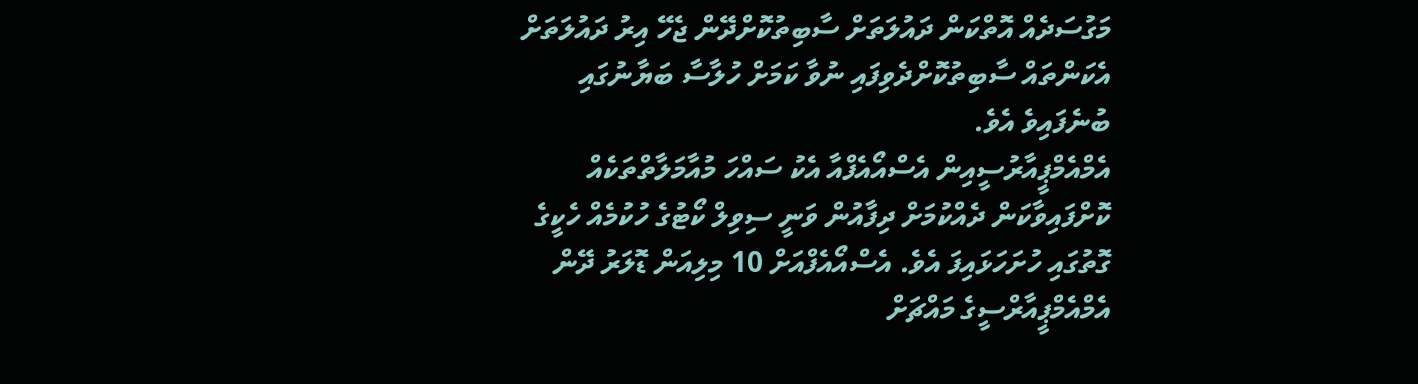މަގުސަދެއް އޮތްކަން ދައުލަތަށް ސާބިތުކޮށްދޭން ޖެހޭ އިރު ދައުލަތަށް އެކަންތައް ސާބިތުކޮށްދެވިފައި ނުވާ ކަމަށް ހުލާސާ ބަޔާނުގައި ބުނެފައިވެ އެވެ.
އެމްއެމްޕީއާރުސީއިން އެސްއޯއެފްއާ އެކު ސައްހަ މުއާމަލާތްތަކެއް ކޮށްފައިވާކަން ދެއްކުމަށް ދިފާއުން ވަނީ ސިވިލް ކޯޓުގެ ހުކުމެއް ހެކީގެ ގޮތުގައި ހުށަހަޅައިފަ އެވެ. އެސްއޯއެފްއަށް 10 މިލިއަން ޑޮލަރު ދޭން އެމްއެމްޕީއާރްސީގެ މައްޗަށް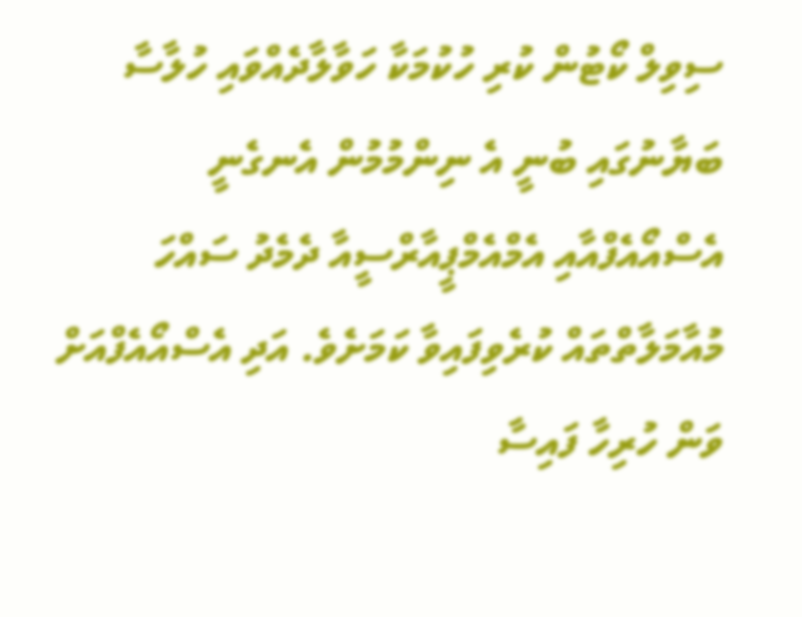ސިވިލް ކޯޓުން ކުރި ހުކުމަކާ ހަވާލާދެއްވައި ހުލާސާ ބަޔާނުގައި ބުނީ އެ ނިންމުމުން އެނގެނީ އެސްއޯއެފްއާއި އެމްއެމްޕީއާރްސީއާ ދެމެދު ސައްހަ މުއާމަލާތްތައް ކުރެވިފައިވާ ކަމަށެވެ. އަދި އެސްއޯއެފްއަށް ވަން ހުރިހާ ފައިސާ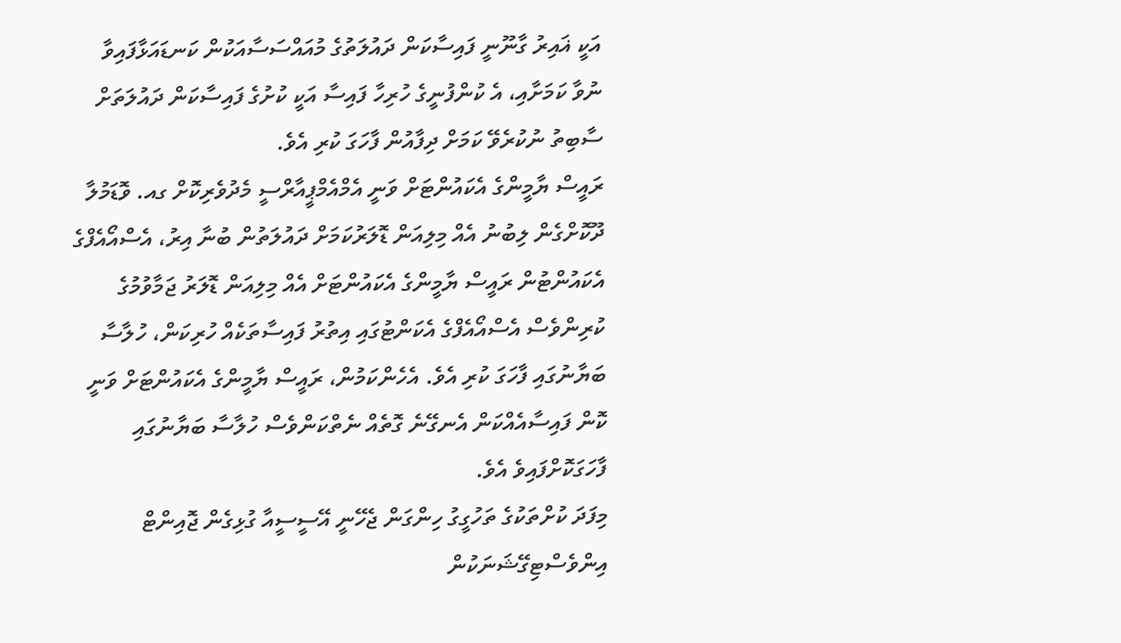އަކީ ޣައިރު ގާނޫނީ ފައިސާކަން ދައުލަތުގެ މުއައްސަސާއަކުން ކަނޑައަޅާފައިވާ ނުވާ ކަމަށާއި، އެ ކުންފުނީގެ ހުރިހާ ފައިސާ އަކީ ކުށުގެ ފައިސާކަން ދައުލަތަށް ސާބިތު ނުކުރެވޭ ކަމަށް ދިފާއުން ފާހަގަ ކުރި އެވެ.
ރައީސް ޔާމީންގެ އެކައުންޓަށް ވަނީ އެމްއެމްޕީއާރްސީ މެދުވެރިކޮށް ގއ. ވޮޑަމުލާ ދޫކޮށްގެން ލިބުނު އެއް މިލިއަން ޑޮލަރުކަމަށް ދައުލަތުން ބުނާ އިރު، އެސްއޯއެފްގެ އެކައުންޓުން ރައީސް ޔާމީންގެ އެކައުންޓަށް އެއް މިލިއަން ޑޮލަރު ޖަމާވުމުގެ ކުރިންވެސް އެސްއޯއެފްގެ އެކަންޓުގައި އިތުރު ފައިސާތަކެއް ހުރިކަން، ހުލާސާ ބަޔާނުގައި ފާހަގަ ކުރި އެވެ. އެހެންކަމުން، ރައީސް ޔާމީންގެ އެކައުންޓަށް ވަނީ ކޮން ފައިސާއެއްކަން އެނގޭނެ ގޮތެއް ނެތްކަންވެސް ހުލާސާ ބަޔާނުގައި ފާހަގަކޮށްފައިވެ އެވެ.
މިފަދަ ކުށްތަކުގެ ތަހުގީގު ހިންގަން ޖެހޭނީ އޭސީސީއާ ގުޅިގެން ޖޮއިންޓް އިންވެސްޓިގޭޝަނަކުން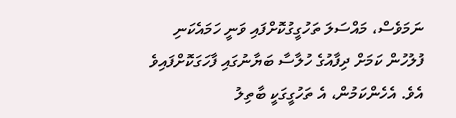ނަމަވެސް، މައްސަލަ ތަހުގީގުކޮށްފައި ވަނީ ހަމައެކަނި ފުލުހުން ކަމަށް ދިފާއުގެ ހުލާސާ ބަޔާނުގައި ފާހަގަކޮށްފައިވެ އެވެ. އެހެންކަމުން، އެ ތަހުގީގަކީ ބާތިލު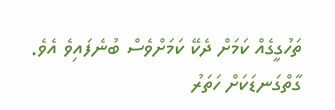ތަހުގީގެއް ކަމަށް ދެކޭ ކަމަށްވެސް ބުނެފައިވެ އެވެ.
ގާތްގަނޑަކަށް ހަތަރު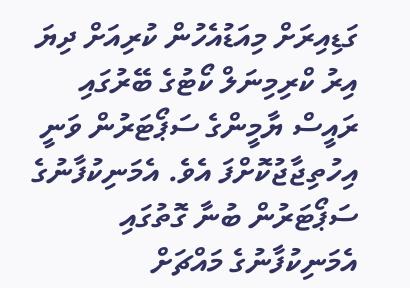ގަޑިއިރަށް މިއަޑުއެހުން ކުރިއަށް ދިޔަ އިރު ކްރިމިނަލް ކޯޓުގެ ބޭރުގައި ރައީސް ޔާމީންގެ ސަޕޯޓަރުން ވަނީ އިހުތިޖާޖުކޮށްފަ އެވެ. އެމަނިކުފާނުގެ ސަޕޯޓަރުން ބުނާ ގޮތުގައި އެމަނިކުފާނުގެ މައްޗަށް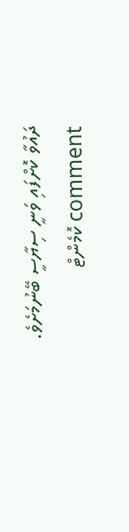ދައުވާ ކޮށްފައި ވަނީ ސިޔާސީ ބޭނުމަށެވެ.
comment ކޮމެންޓް